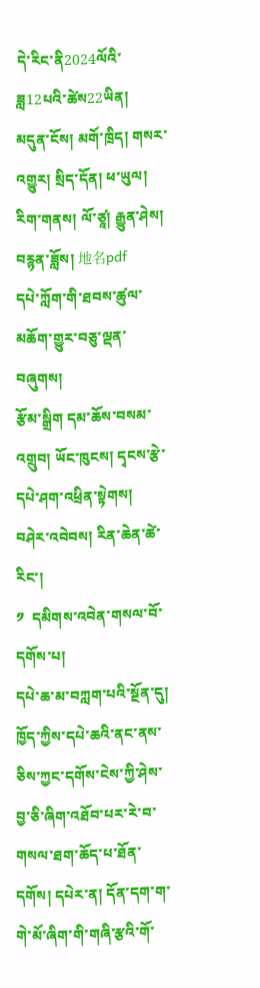དེ་རིང་ནི2024ལོའི་ཟླ12པའི་ཚེས22ཡིན།
མདུན་ངོས། མགོ་ཁྲིད། གསར་འགྱུར། སྲིད་དོན། ཕ་ཡུལ། རིག་གནས། ལོ་ཙཱ། རྒྱུན་ཤེས། བརྙན་ཟློས། 地名pdf
དཔེ་ཀློག་གི་ཐབས་ཚུལ་མཆོག་གྱུར་བཅུ་ལྡན་བཞུགས།
རྩོམ་སྒྲིག དམ་ཆོས་བསམ་འགྲུབ། ཡོང་ཁུངས། དྭངས་རྩེ་དཔེ་ཤག་འཕྲིན་སྟེགས། བཤེར་འབེབས། རིན་ཆེན་ཚེ་རིང་།
༡  དམིགས་འབེན་གསལ་བོ་དགོས་པ།
དཔེ་ཆ་མ་བཀླག་པའི་སྔོན་དུ། ཁྱོད་ཀྱིས་དཔེ་ཆའི་ནང་ནས་ཅིས་ཀྱང་དགོས་ངེས་ཀྱི་ཤེས་བྱ་ཅི་ཞིག་འཐོབ་པར་རེ་བ་གསལ་ཐག་ཆོད་པ་ཐོན་དགོས། དཔེར་ན། དོན་དག་ག་གེ་མོ་ཞིག་གི་གཞི་རྩའི་གོ་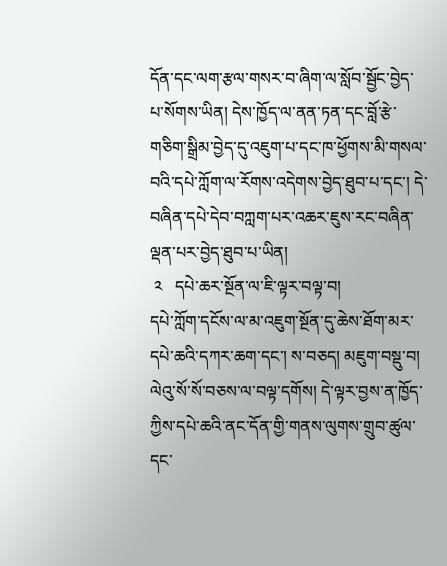དོན་དང་ལག་རྩལ་གསར་བ་ཞིག་ལ་སློབ་སྦྱོང་བྱེད་པ་སོགས་ཡིན། དེས་ཁྱོད་ལ་ནན་ཏན་དང་བློ་རྩེ་གཅིག་སྒྲིམ་བྱེད་དུ་འཇུག་པ་དང་ཁ་ཕྱོགས་མི་གསལ་བའི་དཔེ་ཀློག་ལ་རོགས་འདེགས་བྱེད་ཐུབ་པ་དང་། དེ་བཞིན་དཔེ་དེབ་བཀླག་པར་འཆར་ཇུས་རང་བཞིན་ལྡན་པར་བྱེད་ཐུབ་པ་ཡིན།
 ༢   དཔེ་ཆར་སྔོན་ལ་ཇི་ལྟར་བལྟ་བ།
དཔེ་ཀློག་དངོས་ལ་མ་འཇུག་སྔོན་དུ་ཆེས་ཐོག་མར་དཔེ་ཆའི་དཀར་ཆག་དང་། ས་བཅད། མཇུག་བསྡུ་བ། ལེའུ་སོ་སོ་བཅས་ལ་བལྟ་དགོས། དེ་ལྟར་བྱས་ན་ཁྱོད་ཀྱིས་དཔེ་ཆའི་ནང་དོན་གྱི་གནས་ལུགས་གྲུབ་ཚུལ་དང་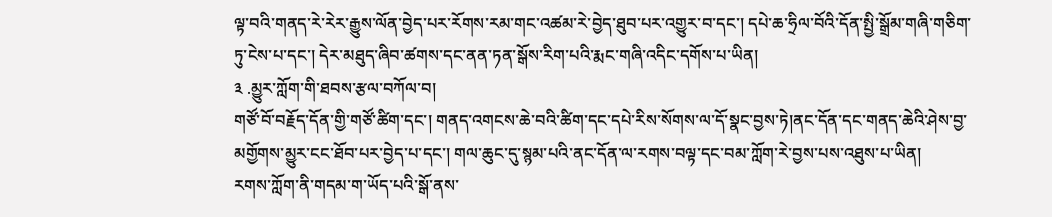ལྟ་བའི་གནད་རེ་རེར་རྒྱུས་ལོན་བྱེད་པར་རོགས་རམ་གང་འཚམ་རེ་བྱེད་ཐུབ་པར་འགྱུར་བ་དང་། དཔེ་ཆ་ཧྲིལ་བོའི་དོན་སྤྱི་སྒྲོམ་གཞི་གཅིག་ཏུ་ངེས་པ་དང་། དེར་མཐུད་ཞིབ་ཚགས་དང་ནན་ཏན་སྒོས་རིག་པའི་རྨང་གཞི་འདིང་དགོས་པ་ཡིན།
༣ .མྱུར་ཀློག་གི་ཐབས་རྩལ་བཀོལ་བ།
གཙོ་བོ་བརྗོད་དོན་གྱི་གཙོ་ཚིག་དང་། གནད་འགངས་ཆེ་བའི་ཚིག་དང་དཔེ་རིས་སོགས་ལ་དོ་སྣང་བྱས་ཏེ།ནང་དོན་དང་གནད་ཆེའི་ཤེས་བྱ་མགྱོགས་མྱུར་ངང་ཐོབ་པར་བྱེད་པ་དང་། གལ་ཆུང་དུ་སྙམ་པའི་ནང་དོན་ལ་རགས་བལྟ་དང་བམ་ཀློག་རེ་བྱས་པས་འཐུས་པ་ཡིན།
རགས་ཀློག་ནི་གདམ་ག་ཡོད་པའི་སྒོ་ནས་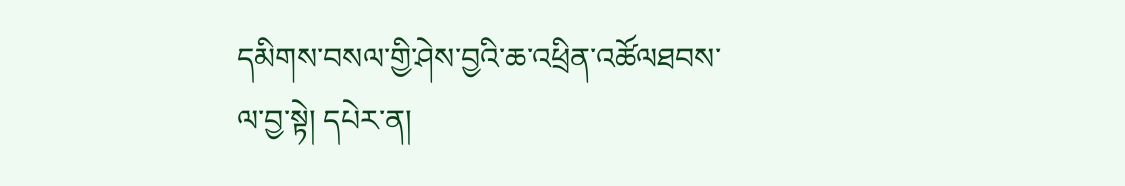དམིགས་བསལ་གྱི་ཤེས་བྱའི་ཆ་འཕྲིན་འཚོལཐབས་ལ་བྱ་སྟེ། དཔེར་ན།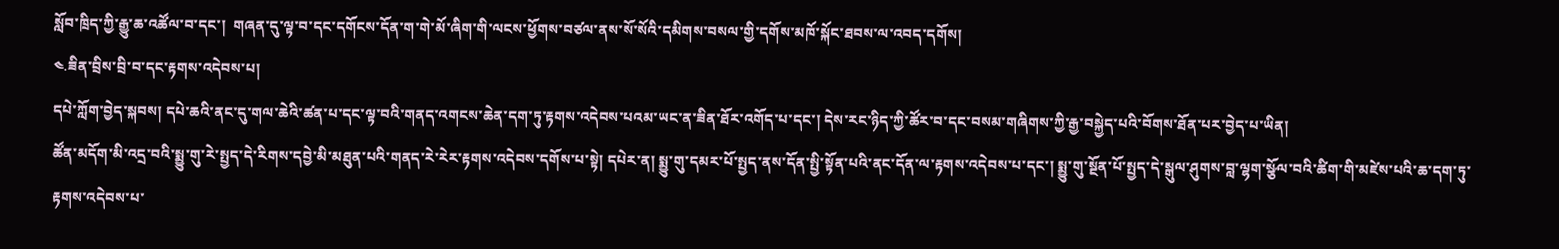སློབ་ཁྲིད་ཀྱི་རྒྱུ་ཆ་འཚོལ་བ་དང་།  གཞན་དུ་ལྟ་བ་དང་དགོངས་དོན་ག་གེ་མོ་ཞིག་གི་ལངས་ཕྱོགས་བཙལ་ནས་སོ་སོའི་དམིགས་བསལ་གྱི་དགོས་མཁོ་སྐོང་ཐབས་ལ་འབད་དགོས།
༤.ཟིན་བྲིས་བྲི་བ་དང་རྟགས་འདེབས་པ།
དཔེ་ཀློག་བྱེད་སྐབས། དཔེ་ཆའི་ནང་དུ་གལ་ཆེའི་ཚན་པ་དང་ལྟ་བའི་གནད་འགངས་ཆེན་དག་ཏུ་རྟགས་འདེབས་པའམ་ཡང་ན་ཟིན་ཐོར་འགོད་པ་དང་། དེས་རང་ཉིད་ཀྱི་ཚོར་བ་དང་བསམ་གཞིགས་ཀྱི་རྒྱ་བསྐྱེད་པའི་བོགས་ཐོན་པར་བྱེད་པ་ཡིན།
ཚོན་མདོག་མི་འདྲ་བའི་སྨྱུ་གུ་རེ་སྤྱད་དེ་རིགས་དབྱེ་མི་མཐུན་པའི་གནད་རེ་རེར་རྟགས་འདེབས་དགོས་པ་སྟེ། དཔེར་ན། སྨྱུ་གུ་དམར་པོ་སྤྱད་ནས་དོན་སྤྱི་སྟོན་པའི་ནང་དོན་ལ་རྟགས་འདེབས་པ་དང་། སྨྱུ་གུ་སྔོན་པོ་སྤྱད་དེ་སྒུལ་ཤུགས་བླ་ལྷག་སྩོལ་བའི་ཚིག་གི་མཛེས་པའི་ཆ་དག་ཏུ་རྟགས་འདེབས་པ་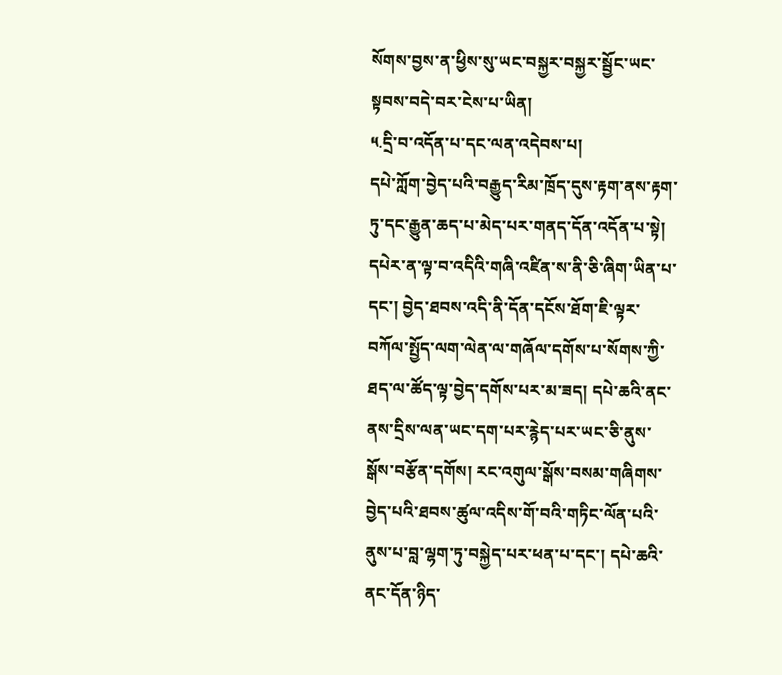སོགས་བྱས་ན་ཕྱིས་སུ་ཡང་བསྐྱར་བསྐྱར་སྦྱོང་ཡང་སྟབས་བདེ་བར་ངེས་པ་ཡིན།
༥.དྲི་བ་འདོན་པ་དང་ལན་འདེབས་པ།
དཔེ་ཀློག་བྱེད་པའི་བརྒྱུད་རིམ་ཁྲོད་དུས་རྟག་ནས་རྟག་ཏུ་དང་རྒྱུན་ཆད་པ་མེད་པར་གནད་དོན་འདོན་པ་སྟེ། དཔེར་ན་ལྟ་བ་འདིའི་གཞི་འཛིན་ས་ནི་ཅི་ཞིག་ཡིན་པ་དང་། བྱེད་ཐབས་འདི་ནི་དོན་དངོས་ཐོག་ཇི་ལྟར་བཀོལ་སྤྱོད་ལག་ལེན་ལ་གཞོལ་དགོས་པ་སོགས་ཀྱི་ཐད་ལ་ཚོད་ལྟ་བྱེད་དགོས་པར་མ་ཟད། དཔེ་ཆའི་ནང་ནས་དྲིས་ལན་ཡང་དག་པར་རྙེད་པར་ཡང་ཅི་ནུས་སྒོས་བརྩོན་དགོས། རང་འགུལ་སྒོས་བསམ་གཞིགས་བྱེད་པའི་ཐབས་ཚུལ་འདིས་གོ་བའི་གཏིང་ལོན་པའི་ནུས་པ་བླ་ལྷག་ཏུ་བསྐྱེད་པར་ཕན་པ་དང་། དཔེ་ཆའི་ནང་དོན་ཉིད་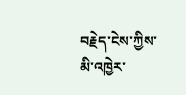བརྗེད་ངེས་ཀྱིས་མི་འཁྱེར་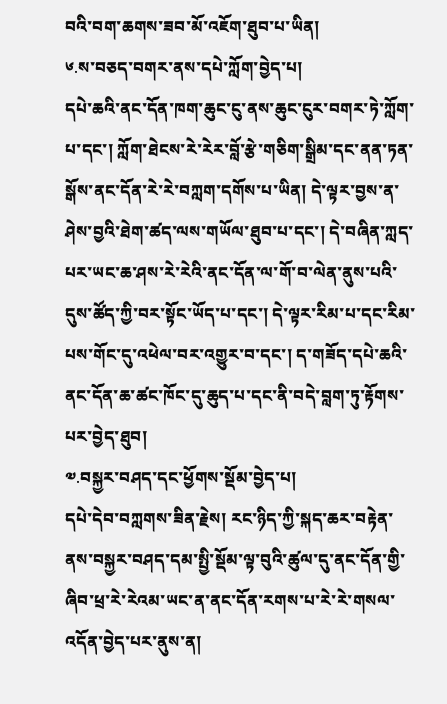བའི་བག་ཆགས་ཟབ་མོ་འཇོག་ཐུབ་པ་ཡིན།
༦.ས་བཅད་བགར་ནས་དཔེ་ཀློག་བྱེད་པ།
དཔེ་ཆའི་ནང་དོན་ཁག་ཆུང་ངུ་ནས་ཆུང་ངུར་བགར་ཏེ་ཀློག་པ་དང་། ཀློག་ཐེངས་རེ་རེར་བློ་རྩེ་གཅིག་སྒྲིམ་དང་ནན་ཏན་སྒོས་ནང་དོན་རེ་རེ་བཀླག་དགོས་པ་ཡིན། དེ་ལྟར་བྱས་ན་ཤེས་བྱའི་ཐེག་ཚད་ལས་གཡོལ་ཐུབ་པ་དང་། དེ་བཞིན་ཀླད་པར་ཡང་ཆ་ཤས་རེ་རེའི་ནང་དོན་ལ་གོ་བ་ལེན་ནུས་པའི་དུས་ཚོད་ཀྱི་བར་སྟོང་ཡོད་པ་དང་། དེ་ལྟར་རིམ་པ་དང་རིམ་པས་གོང་དུ་འཕེལ་བར་འགྱུར་བ་དང་། ད་གཟོད་དཔེ་ཆའི་ནང་དོན་ཆ་ཚང་ཁོང་དུ་ཆུད་པ་དང་ནི་བདེ་བླག་ཏུ་རྟོགས་པར་བྱེད་ཐུབ།
༧.བསྐྱར་བཤད་དང་ཕྱོགས་སྡོམ་བྱེད་པ།
དཔེ་དེབ་བཀླགས་ཟིན་རྗེས། རང་ཉིད་ཀྱི་སྐད་ཆར་བརྟེན་ནས་བསྐྱར་བཤད་དམ་སྤྱི་སྡོམ་ལྟ་བུའི་ཚུལ་དུ་ནང་དོན་གྱི་ཞིབ་ཕྲ་རེ་རེའམ་ཡང་ན་ནང་དོན་རགས་པ་རེ་རེ་གསལ་འདོན་བྱེད་པར་ནུས་ན།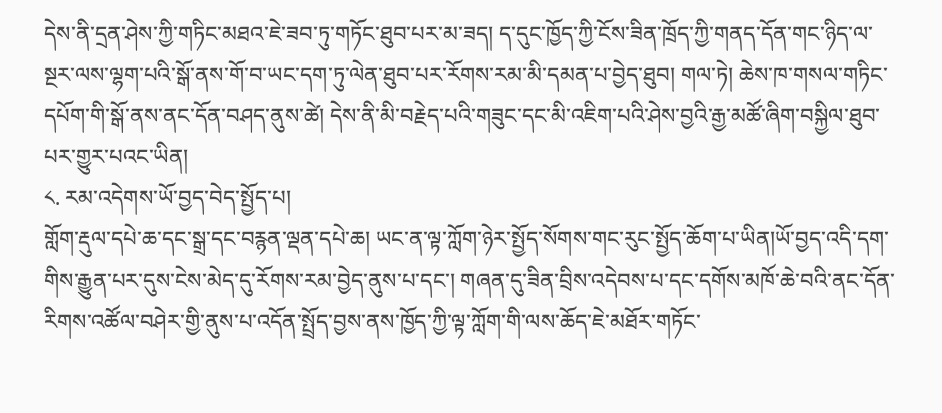དེས་ནི་དྲན་ཤེས་ཀྱི་གཏིང་མཐའ་ཇེ་ཟབ་ཏུ་གཏོང་ཐུབ་པར་མ་ཟད། ད་དུང་ཁྱོད་ཀྱི་ངོས་ཟིན་ཁྲོད་ཀྱི་གནད་དོན་གང་ཉིད་ལ་སྔར་ལས་ལྷག་པའི་སྒོ་ནས་གོ་བ་ཡང་དག་ཏུ་ལེན་ཐུབ་པར་རོགས་རམ་མི་དམན་པ་བྱེད་ཐུབ། གལ་ཏེ། ཆེས་ཁ་གསལ་གཏིང་དཔོག་གི་སྒོ་ནས་ནང་དོན་བཤད་ནུས་ཚེ། དེས་ནི་མི་བརྗེད་པའི་གཟུང་དང་མི་འཇིག་པའི་ཤེས་བྱའི་རྒྱ་མཚོ་ཞིག་བསྐྱིལ་ཐུབ་པར་གྱུར་པའང་ཡིན།
༨. རམ་འདེགས་ཡོ་བྱད་བེད་སྤྱོད་པ།
གློག་རྡུལ་དཔེ་ཆ་དང་སྒྲ་དང་བརྙན་ལྡན་དཔེ་ཆ། ཡང་ན་ལྟ་ཀློག་ཉེར་སྤྱོད་སོགས་གང་རུང་སྤྱོད་ཆོག་པ་ཡིན།ཡོ་བྱད་འདི་དག་གིས་རྒྱུན་པར་དུས་ངེས་མེད་དུ་རོགས་རམ་བྱེད་ནུས་པ་དང་། གཞན་དུ་ཟིན་བྲིས་འདེབས་པ་དང་དགོས་མཁོ་ཆེ་བའི་ནང་དོན་རིགས་འཚོལ་བཤེར་གྱི་ནུས་པ་འདོན་སྤྲོད་བྱས་ནས་ཁྱོད་ཀྱི་ལྟ་ཀློག་གི་ལས་ཆོད་ཇེ་མཐོར་གཏོང་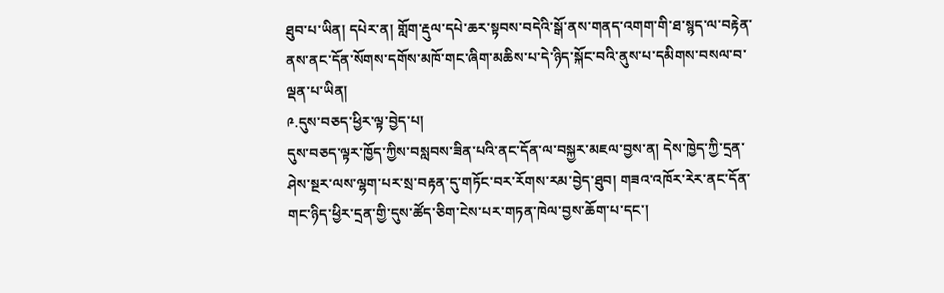ཐུབ་པ་ཡིན། དཔེར་ན། གློག་རྡུལ་དཔེ་ཆར་སྟབས་བདེའི་སྒོ་ནས་གནད་འགག་གི་ཐ་སྙད་ལ་བརྟེན་ནས་ནང་དོན་སོགས་དགོས་མཁོ་གང་ཞིག་མཆིས་པ་དེ་ཉིད་སྐོང་བའི་ནུས་པ་དམིགས་བསལ་བ་ལྡན་པ་ཡིན།
༩.དུས་བཅད་ཕྱིར་ལྟ་བྱེད་པ།
དུས་བཅད་ལྟར་ཁྱོད་ཀྱིས་བསླབས་ཟིན་པའི་ནང་དོན་ལ་བསྐྱར་མཇལ་བྱས་ན། དེས་ཁྱེད་ཀྱི་དྲན་ཤེས་སྔར་ལས་ལྷག་པར་སྲ་བརྟན་དུ་གཏོང་བར་རོགས་རམ་བྱེད་ཐུབ། གཟའ་འཁོར་རེར་ནང་དོན་གང་ཉིད་ཕྱིར་དྲན་གྱི་དུས་ཚོད་ཅིག་ངེས་པར་གཏན་ཁེལ་བྱས་ཆོག་པ་དང་།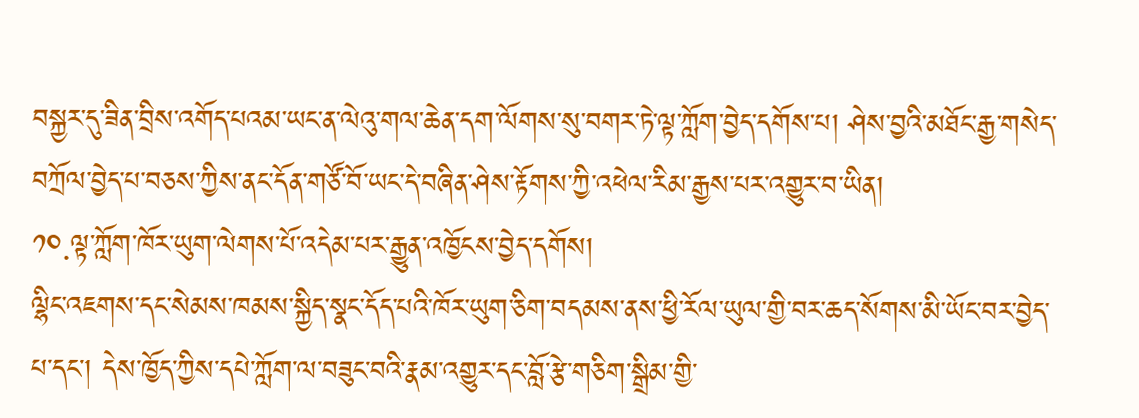བསྐྱར་དུ་ཟིན་བྲིས་འགོད་པའམ་ཡང་ན་ལེའུ་གལ་ཆེན་དག་ལོགས་སུ་བགར་ཏེ་ལྟ་ཀློག་བྱེད་དགོས་པ། ཤེས་བྱའི་མཐོང་རྒྱ་གསེད་བཀྲོལ་བྱེད་པ་བཅས་ཀྱིས་ནང་དོན་གཙོ་བོ་ཡང་དེ་བཞིན་ཤེས་རྟོགས་ཀྱི་འཕེལ་རིམ་རྒྱས་པར་འགྱུར་བ་ཡིན།
༡༠.ལྟ་ཀློག་ཁོར་ཡུག་ལེགས་པོ་འདེམ་པར་རྒྱུན་འཁྱོངས་བྱེད་དགོས།
ལྷིང་འཇགས་དང་སེམས་ཁམས་སྐྱིད་སྣང་དོད་པའི་ཁོར་ཡུག་ཅིག་བདམས་ནས་ཕྱི་རོལ་ཡུལ་གྱི་བར་ཆད་སོགས་མི་ཡོང་བར་བྱེད་པ་དང་། དེས་ཁྱོད་ཀྱིས་དཔེ་ཀློག་ལ་བཟུང་བའི་རྣམ་འགྱུར་དང་བློ་རྩེ་གཅིག་སྒྲིམ་གྱི་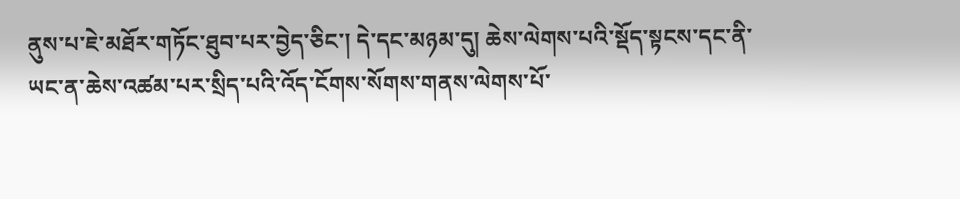ནུས་པ་ཇེ་མཐོར་གཏོང་ཐུབ་པར་བྱེད་ཅིང་། དེ་དང་མཉམ་དུ། ཆེས་ལེགས་པའི་སྡོད་སྟངས་དང་ནི་ཡང་ན་ཆེས་འཚམ་པར་སྲིད་པའི་འོད་ངོགས་སོགས་གནས་ལེགས་པོ་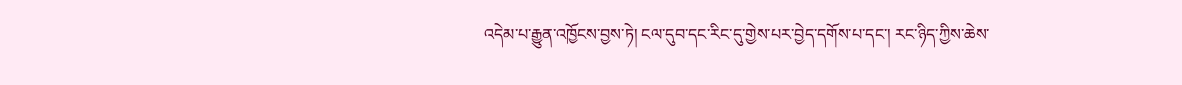འདེམ་པ་རྒྱུན་འཁྱོངས་བྱས་ཏེ། ངལ་དུབ་དང་རིང་དུ་གྱེས་པར་བྱེད་དགོས་པ་དང་། རང་ཉིད་ཀྱིས་ཆེས་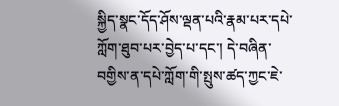སྐྱིད་སྣང་དོད་ཤོས་ལྡན་པའི་རྣམ་པར་དཔེ་ཀློག་ཐུབ་པར་བྱེད་པ་དང་། དེ་བཞིན་བགྱིས་ན་དཔེ་ཀློག་གི་སྤུས་ཚད་ཀྱང་ཇེ་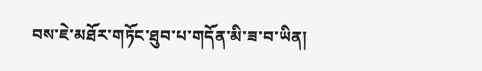བས་ཇེ་མཐོར་གཏོང་ཐུབ་པ་གདོན་མི་ཟ་བ་ཡིན།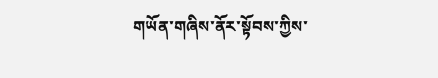གཡོན་གཞིས་ནོར་སྟོབས་ཀྱིས་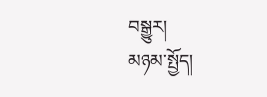བསྒྱུར།
མཉམ་སྤྱོད།